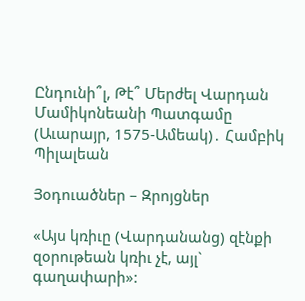Ընդունի՞լ, Թէ՞ Մերժել Վարդան Մամիկոնեանի Պատգամը (Աւարայր, 1575-Ամեակ)․ Համբիկ Պիլալեան

Յօդուածներ – Զրոյցներ

«Այս կռիւը (Վարդանանց) զէնքի
զօրութեան կռիւ չէ, այլ` գաղափարի»: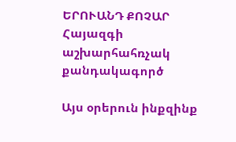ԵՐՈՒԱՆԴ ՔՈՉԱՐ
Հայազգի աշխարհահռչակ քանդակագործ

Այս օրերուն ինքզինք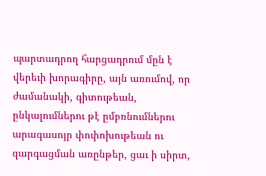պարտադրող հարցադրում մըն է վերեւի խորագիրը, այն առումով, որ ժամանակի, գիտութեան, ընկալումներու թէ ըմբռնումներու արագասոյր փոփոխութեան ու զարգացման առընթեր, ցաւ ի սիրտ,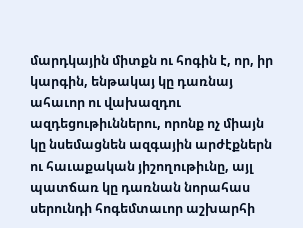մարդկային միտքն ու հոգին է, որ, իր կարգին, ենթակայ կը դառնայ ահաւոր ու վախազդու ազդեցութիւններու, որոնք ոչ միայն կը նսեմացնեն ազգային արժէքներն ու հաւաքական յիշողութիւնը, այլ պատճառ կը դառնան նորահաս սերունդի հոգեմտաւոր աշխարհի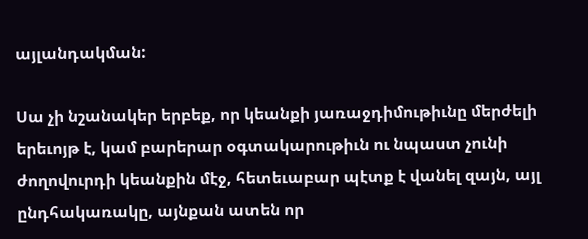այլանդակման:

Սա չի նշանակեր երբեք, որ կեանքի յառաջդիմութիւնը մերժելի երեւոյթ է, կամ բարերար օգտակարութիւն ու նպաստ չունի ժողովուրդի կեանքին մէջ, հետեւաբար պէտք է վանել զայն, այլ ընդհակառակը, այնքան ատեն որ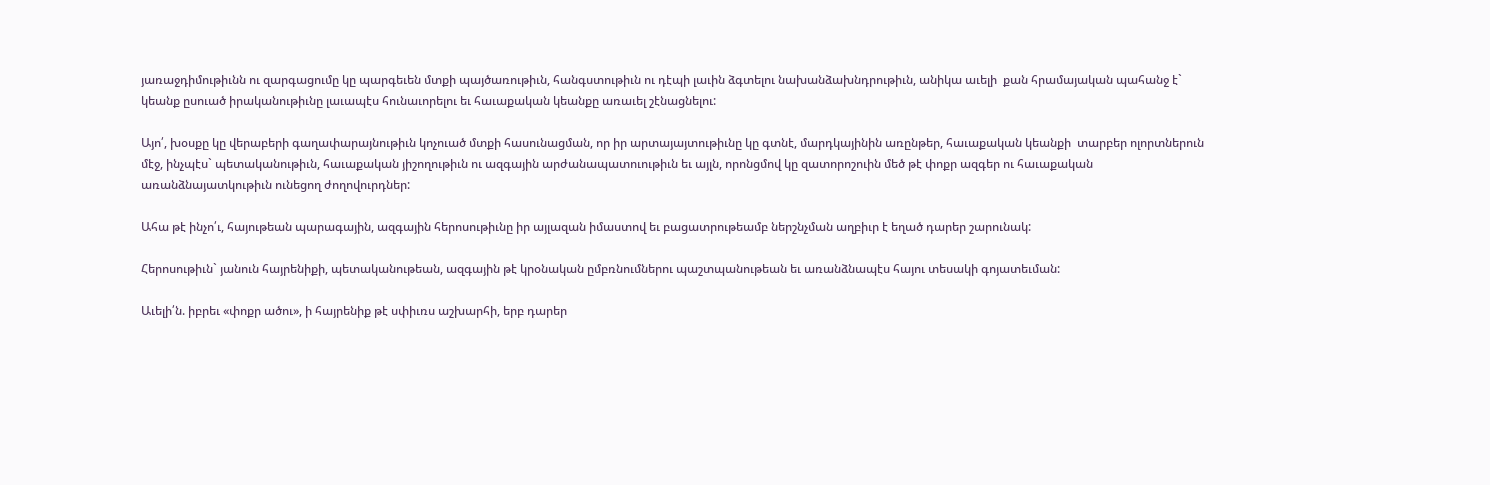յառաջդիմութիւնն ու զարգացումը կը պարգեւեն մտքի պայծառութիւն, հանգստութիւն ու դէպի լաւին ձգտելու նախանձախնդրութիւն, անիկա աւելի  քան հրամայական պահանջ է` կեանք ըսուած իրականութիւնը լաւապէս հունաւորելու եւ հաւաքական կեանքը առաւել շէնացնելու:

Այո՛, խօսքը կը վերաբերի գաղափարայնութիւն կոչուած մտքի հասունացման, որ իր արտայայտութիւնը կը գտնէ, մարդկայինին առընթեր, հաւաքական կեանքի  տարբեր ոլորտներուն մէջ, ինչպէս` պետականութիւն, հաւաքական յիշողութիւն ու ազգային արժանապատուութիւն եւ այլն, որոնցմով կը զատորոշուին մեծ թէ փոքր ազգեր ու հաւաքական առանձնայատկութիւն ունեցող ժողովուրդներ:

Ահա թէ ինչո՛ւ, հայութեան պարագային, ազգային հերոսութիւնը իր այլազան իմաստով եւ բացատրութեամբ ներշնչման աղբիւր է եղած դարեր շարունակ:

Հերոսութիւն` յանուն հայրենիքի, պետականութեան, ազգային թէ կրօնական ըմբռնումներու պաշտպանութեան եւ առանձնապէս հայու տեսակի գոյատեւման:

Աւելի՛ն. իբրեւ «փոքր ածու», ի հայրենիք թէ սփիւռս աշխարհի, երբ դարեր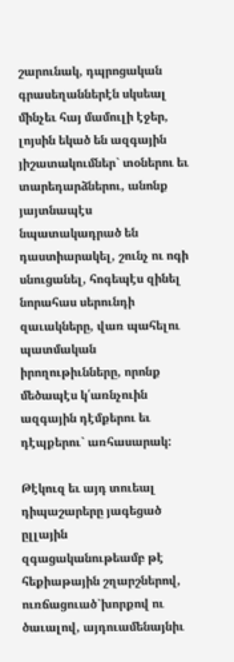շարունակ, դպրոցական գրասեղաններէն սկսեալ մինչեւ հայ մամուլի էջեր, լոյսին եկած են ազգային յիշատակումներ` տօներու եւ տարեդարձներու, անոնք յայտնապէս նպատակադրած են դաստիարակել, շունչ ու ոգի սնուցանել, հոգեպէս զինել նորահաս սերունդի զաւակները, վառ պահելու պատմական իրողութիւնները, որոնք մեծապէս կ՛առնչուին ազգային դէմքերու եւ դէպքերու` առհասարակ:

Թէկուզ եւ այդ տուեալ դիպաշարերը յագեցած ըլլային զգացականութեամբ թէ հեքիաթային շղարշներով, ուռճացուած`խորքով ու ծաւալով, այդուամենայնիւ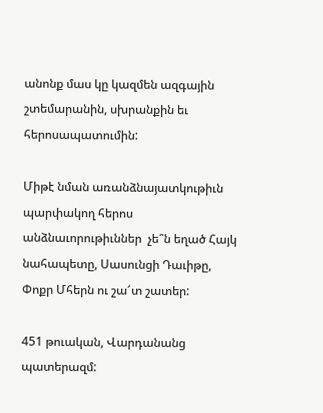անոնք մաս կը կազմեն ազգային շտեմարանին, սխրանքին եւ հերոսապատումին:

Միթէ նման առանձնայատկութիւն պարփակող հերոս անձնաւորութիւններ  չե՞ն եղած Հայկ նահապետը, Սասունցի Դաւիթը, Փոքր Մհերն ու շա՜տ շատեր:

451 թուական, Վարդանանց պատերազմ: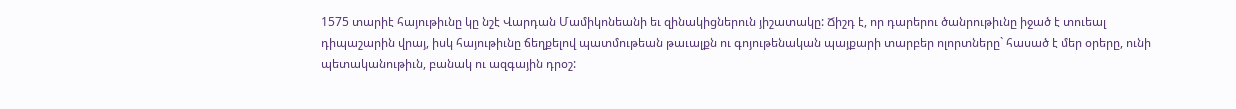1575 տարիէ հայութիւնը կը նշէ Վարդան Մամիկոնեանի եւ զինակիցներուն յիշատակը: Ճիշդ է, որ դարերու ծանրութիւնը իջած է տուեալ դիպաշարին վրայ, իսկ հայութիւնը ճեղքելով պատմութեան թաւալքն ու գոյութենական պայքարի տարբեր ոլորտները` հասած է մեր օրերը, ունի պետականութիւն, բանակ ու ազգային դրօշ: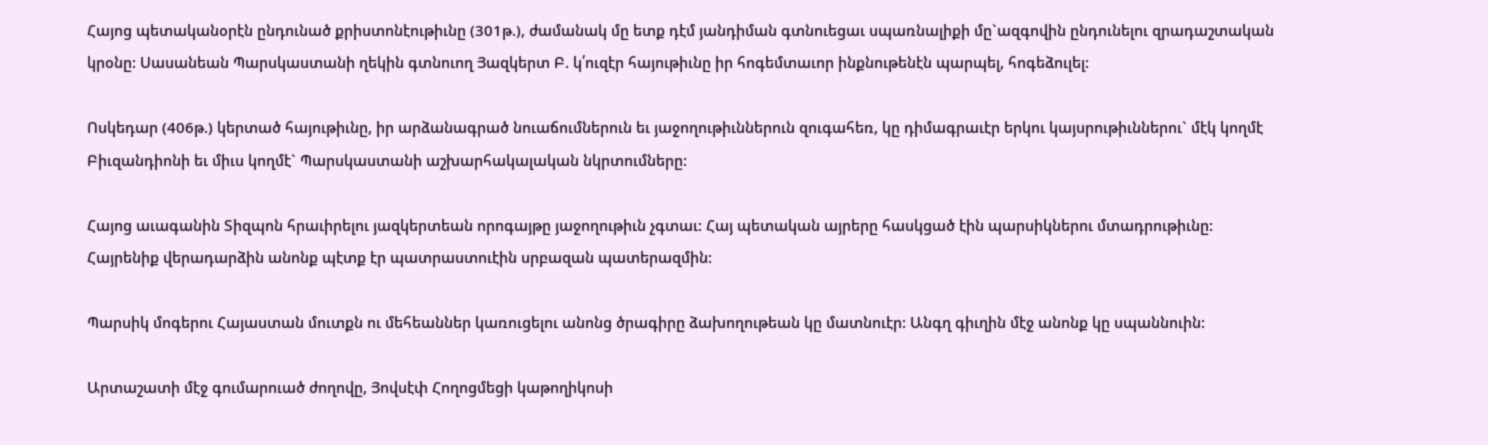Հայոց պետականօրէն ընդունած քրիստոնէութիւնը (301թ.), ժամանակ մը ետք դէմ յանդիման գտնուեցաւ սպառնալիքի մը`ազգովին ընդունելու զրադաշտական կրօնը: Սասանեան Պարսկաստանի ղեկին գտնուող Յազկերտ Բ. կ՛ուզէր հայութիւնը իր հոգեմտաւոր ինքնութենէն պարպել, հոգեձուլել:

Ոսկեդար (406թ.) կերտած հայութիւնը, իր արձանագրած նուաճումներուն եւ յաջողութիւններուն զուգահեռ, կը դիմագրաւէր երկու կայսրութիւններու` մէկ կողմէ  Բիւզանդիոնի եւ միւս կողմէ` Պարսկաստանի աշխարհակալական նկրտումները:

Հայոց աւագանին Տիզպոն հրաւիրելու յազկերտեան որոգայթը յաջողութիւն չգտաւ: Հայ պետական այրերը հասկցած էին պարսիկներու մտադրութիւնը: Հայրենիք վերադարձին անոնք պէտք էր պատրաստուէին սրբազան պատերազմին:

Պարսիկ մոգերու Հայաստան մուտքն ու մեհեաններ կառուցելու անոնց ծրագիրը ձախողութեան կը մատնուէր: Անգղ գիւղին մէջ անոնք կը սպաննուին:

Արտաշատի մէջ գումարուած ժողովը, Յովսէփ Հողոցմեցի կաթողիկոսի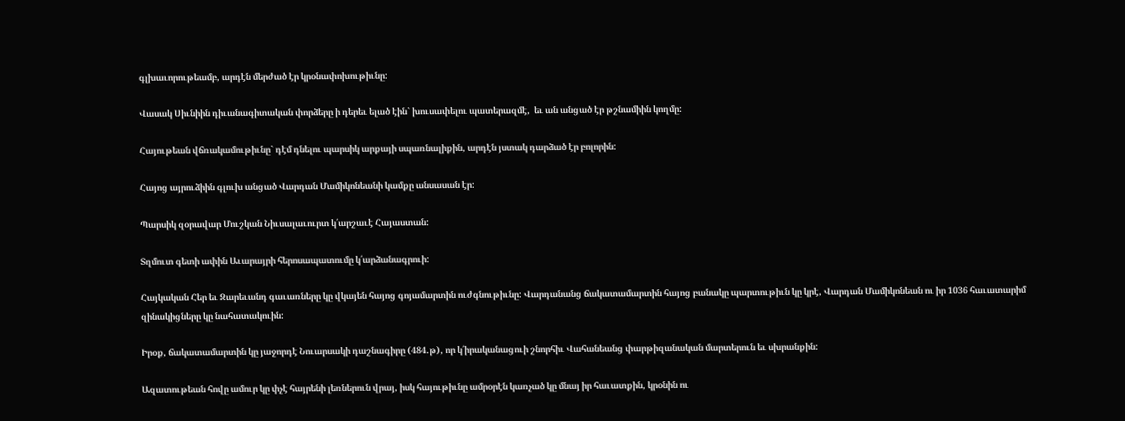գլխաւորութեամբ, արդէն մերժած էր կրօնափոխութիւնը:

Վասակ Սիւնիին դիւանագիտական փորձերը ի դերեւ ելած էին` խուսափելու պատերազմէ,  եւ ան անցած էր թշնամիին կողմը:

Հայութեան վճռակամութիւնը` դէմ դնելու պարսիկ արքայի սպառնալիքին, արդէն յստակ դարձած էր բոլորին:

Հայոց այրուձիին գլուխ անցած Վարդան Մամիկոնեանի կամքը անսասան էր:

Պարսիկ զօրավար Մուշկան Նիւսալաւուրտ կ՛արշաւէ Հայաստան:

Տղմուտ գետի ափին Աւարայրի հերոսապատումը կ՛արձանագրուի:

Հայկական Հեր եւ Զարեւանդ գաւառները կը վկայեն հայոց գոյամարտին ուժգնութիւնը: Վարդանանց ճակատամարտին հայոց բանակը պարտութիւն կը կրէ, Վարդան Մամիկոնեան ու իր 1036 հաւատարիմ զինակիցները կը նահատակուին:

Իրօք, ճակատամարտին կը յաջորդէ Նուարսակի դաշնագիրը (484.թ), որ կ՛իրականացուի շնորհիւ Վահանեանց փարթիզանական մարտերուն եւ սխրանքին:

Ազատութեան հովը ամուր կը փչէ հայրենի լեռներուն վրայ, իսկ հայութիւնը ամրօրէն կառչած կը մնայ իր հաւատքին, կրօնին ու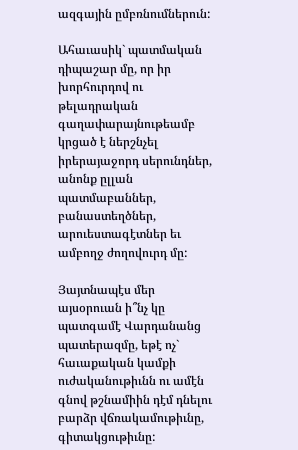ազգային ըմբռնումներուն:

Ահաւասիկ` պատմական դիպաշար մը, որ իր խորհուրդով ու թելադրական գաղափարայնութեամբ կրցած է ներշնչել իրերայաջորդ սերունդներ, անոնք ըլլան պատմաբաններ, բանաստեղծներ, արուեստագէտներ եւ ամբողջ ժողովուրդ մը:

Յայտնապէս մեր այսօրուան ի՞նչ կը պատգամէ Վարդանանց պատերազմը, եթէ ոչ` հաւաքական կամքի ուժականութիւնն ու ամէն գնով թշնամիին դէմ դնելու բարձր վճռակամութիւնը, գիտակցութիւնը: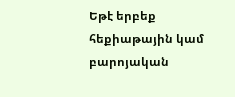Եթէ երբեք հեքիաթային կամ բարոյական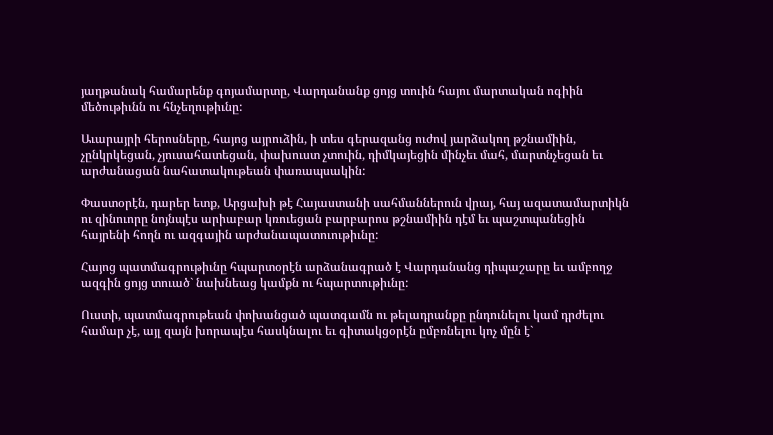յաղթանակ համարենք գոյամարտը, Վարդանանք ցոյց տուին հայու մարտական ոգիին մեծութիւնն ու հնչեղութիւնը:

Աւարայրի հերոսները, հայոց այրուձին, ի տես գերազանց ուժով յարձակող թշնամիին, չընկրկեցան, չյուսահատեցան, փախուստ չտուին, դիմկայեցին մինչեւ մահ, մարտնչեցան եւ արժանացան նահատակութեան փառապսակին:

Փաստօրէն, դարեր ետք, Արցախի թէ Հայաստանի սահմաններուն վրայ, հայ ազատամարտիկն ու զինուորը նոյնպէս արիաբար կռուեցան բարբարոս թշնամիին դէմ եւ պաշտպանեցին հայրենի հողն ու ազգային արժանապատուութիւնը:

Հայոց պատմագրութիւնը հպարտօրէն արձանագրած է Վարդանանց դիպաշարը եւ ամբողջ ազգին ցոյց տուած` նախնեաց կամքն ու հպարտութիւնը:

Ուստի, պատմագրութեան փոխանցած պատգամն ու թելադրանքը ընդունելու կամ դրժելու համար չէ, այլ զայն խորապէս հասկնալու եւ գիտակցօրէն ըմբռնելու կոչ մըն է`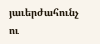յաւերժահունչ ու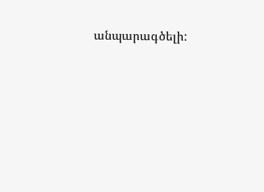անպարագծելի: